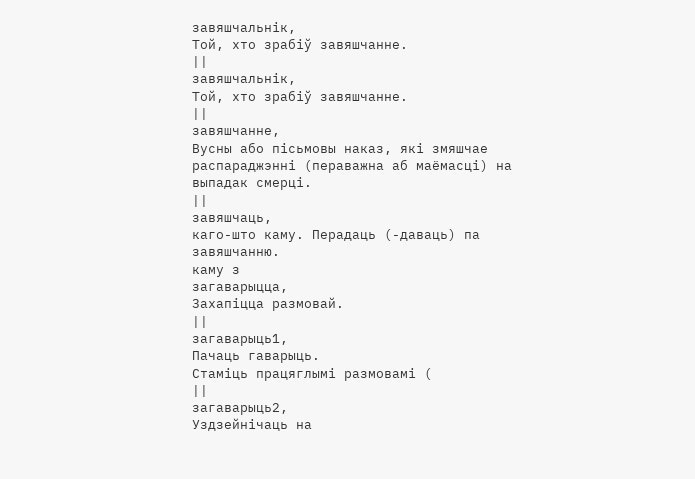завяшчальнік,
Той, хто зрабіў завяшчанне.
||
завяшчальнік,
Той, хто зрабіў завяшчанне.
||
завяшчанне,
Вусны або пісьмовы наказ, які змяшчае распараджэнні (пераважна аб маёмасці) на выпадак смерці.
||
завяшчаць,
каго-што каму. Перадаць (-даваць) па завяшчанню.
каму з
загаварыцца,
Захапіцца размовай.
||
загаварыць1,
Пачаць гаварыць.
Стаміць працяглымі размовамі (
||
загаварыць2,
Уздзейнічаць на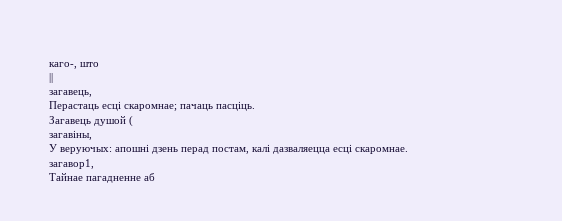каго-, што
||
загавець,
Перастаць есці скаромнае; пачаць пасціць.
Загавець душой (
загавіны,
У веруючых: апошні дзень перад постам, калі дазваляецца есці скаромнае.
загавор1,
Тайнае пагадненне аб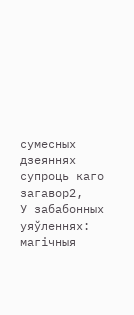сумесных дзеяннях супроць каго
загавор2,
У забабонных уяўленнях: магічныя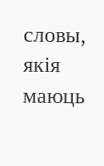словы, якія маюць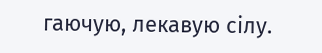гаючую, лекавую сілу.